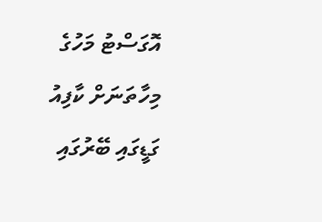އޮގަސްޓު މަހުގެ މިހާތަނަށް ކާފިއު ގަޑީގައި ބޭރުގައި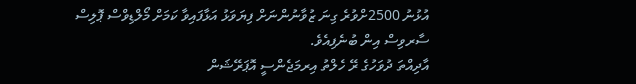އުޅުނު 2500ށްވުރެ ގިނަ ޒުވާނުންނަށް ފިޔަވަޅު އަޅާފައިވާ ކަމަށް މޯލްޑިވްސް ޕޮލިސް ސާރވިސް އިން ބުނެފިއެވެ.
އާދިއްތަ ދުވަހުގެ ރޭ ހެލްތު އިރމަޖެންސީ އޮޕަރޭޝަން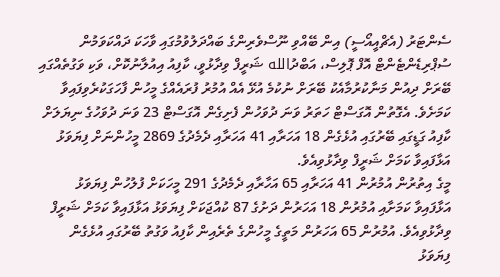ސެންޓަރު (އެޗްއީއޯސީ) އިން ބޭއްވި ނޫސްވެރިންގެ ބައްދަލުވުމުގައި ވާހަކަ ދައްކަވަމުން ސުޕްރިޑެންޓެންޓް އޮފް ޕޮލިސް، އަބްދުالله ޝަރީފް ވިދާޅުވީ، ކާފިއު އިއުލާނުކޮށް، ވަކި ވަގުތެއްގައި ބޭރަށް ދިއުން މަނާކުރުމާއެކު ބޭރަށް ނުކުމެ އުޅޭ އެއް އުމުރު ފުރައެއްގެ މީހުން ފާހަގަކުރެވިފައިވާ ކަމަށެވެ. އެގޮތުން އޮގަސްޓް ހަތަރު ވަނަ ދުވަހުން ފެށިގެން އޮގަސްޓް 23 ވަނަ ދުވަހުގެ ނިޔަލަށް ކާފިއު ގަޑީގައި ބޭރުގައި އުޅެގެން 18 އަހަރާއި 41 އަހަރާއި ދެމެދުގެ 2869 މީހުންނަށް ފިޔަވަޅު އަޅާފައިވާ ކަމަށް ޝަރީފް ވިދާޅުވިއެވެ.
މީގެ އިތުރުން އުމުރުން 41 އަހަރާއި 65 އަހާރާއި ދެމެދުގެ 291 މީހަކަށް ފުލުހުން ފިޔަވަޅު އަޅާފައިވާ ކަމަށާއި އުމުރުން 18 އަހަރުން ދަށުގެ 87 ކުއްޖަކަށް ފިޔަވަޅު އަޅާފައިވާ ކަމަށް ޝަރީފް ވިދާޅުވިއެވެ. އުމުރުން 65 އަހަރުން މަތީގެ މީހުންގެ ތެރެއިން ކާފިއު ވަގުތު ބޭރުގައި އުޅެގެން ފިޔަވަޅު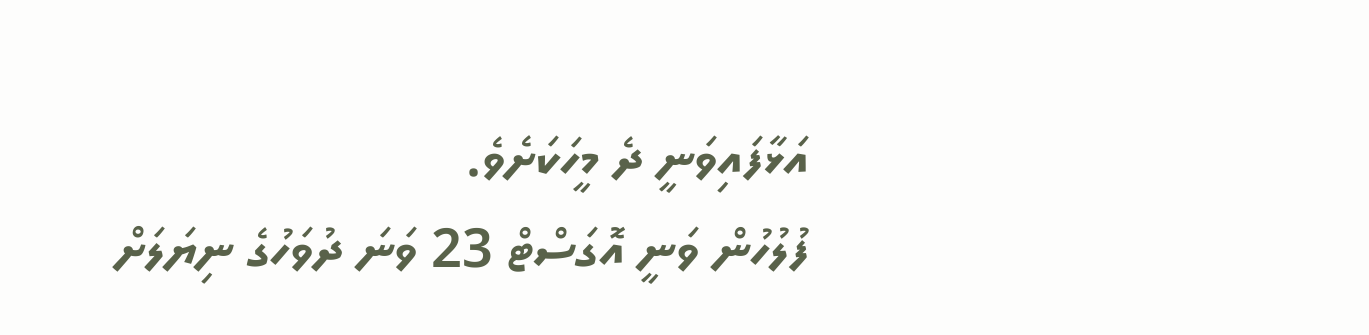އަޅާފައިވަނީ ދެ މީހަކަށެވެ.
ފުލުހުން ވަނީ އޮގަސްޓް 23 ވަނަ ދުވަހުގެ ނިޔަލަށް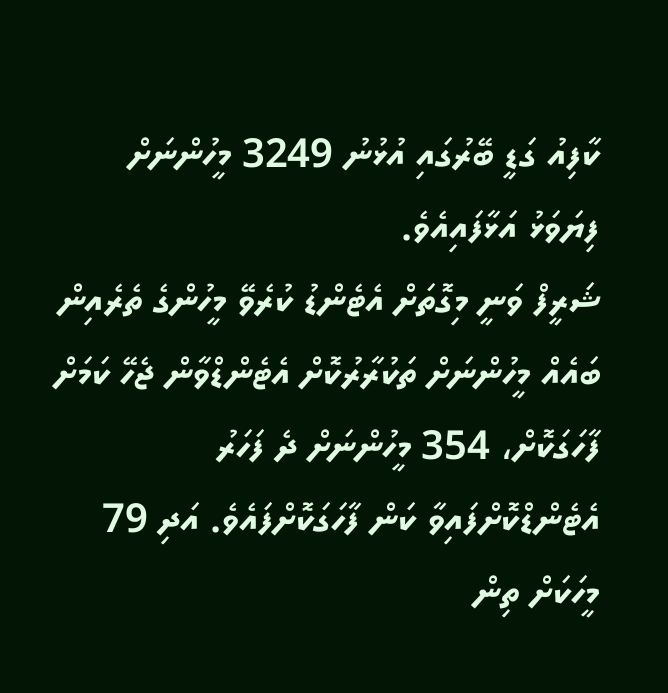ކާފިއު ގަޑީ ބޭރުގައި އުޅުނު 3249 މީހުންނަށް ފިޔަވަޅު އަޅާފައިއެވެ.
ޝަރީފް ވަނީ މިގޮތަށް އެޓެންޑު ކުރެވޭ މީހުންގެ ތެރެއިން ބައެއް މީހުންނަށް ތަކުރާރުކޮށް އެޓެންޑްވާން ޖެހޭ ކަމަށް ފާހަގަކޮށް، 354 މީހުންނަށް ދެ ފަހަރު އެޓެންޑްކޮށްފައިވާ ކަން ފާހަގަކޮށްފައެވެ. އަދި 79 މީހަކަށް ތިން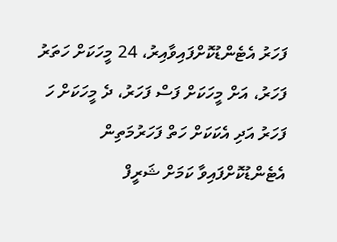ފަހަރު އެޓެންޑުކޮށްފައިވާއިރު، 24 މީހަކަށް ހަތަރު ފަހަރު، އަށް މީހަކަށް ފަސް ފަހަރު، ދެ މީހަކަށް ހަ ފަހަރު އަދި އެކަކަށް ހަތް ފަހަރުމަތިން އެޓެންޑުކޮށްފައިވާ ކަމަށް ޝަރީފް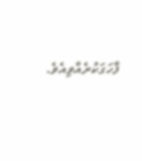ފާހަގަކުރެއްވިއެވެ.